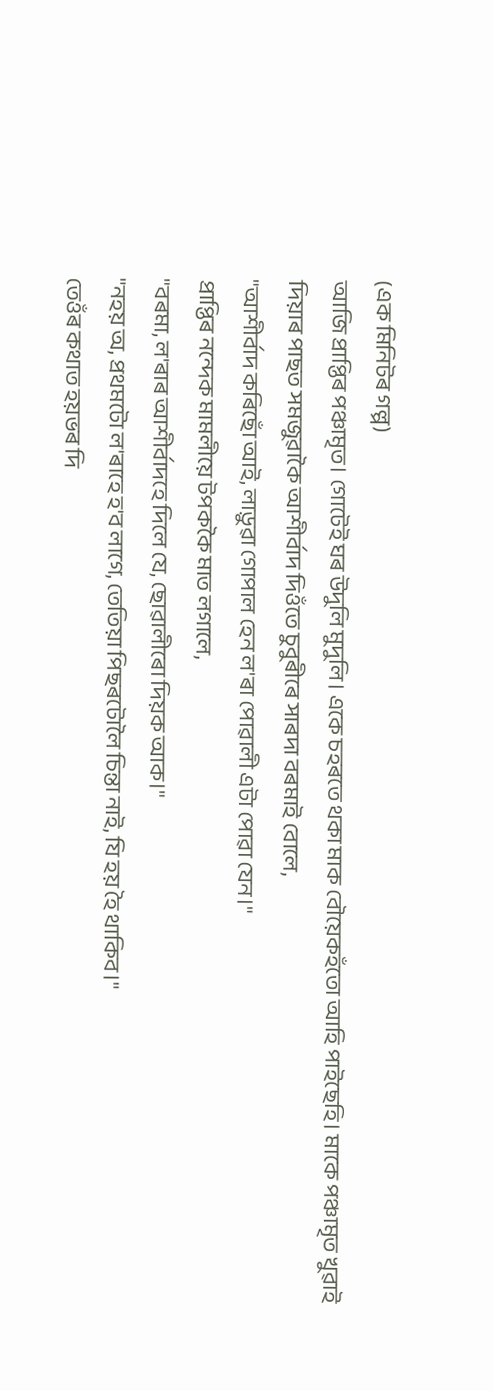(এক মিনিটৰ গল্প)
আজি প্ৰাপ্তিৰ পঞ্চামৃত। গোটেই ঘৰ উদুলি মুদুলি। একে চহৰতে থকা মাক বৌয়েকহঁতো আহি পাইছেহি। মাকে পঞ্চামৃত খুৱাই দিয়াৰ পাছত সমজুৱাকৈ আশীৰ্বাদ দিওঁতে চুবুৰীৰে সাৰদা বৰমাই বোলে,
"আশীৰ্বাদ কৰিছোঁ আই, লাড়ুৱা গোপাল হেন ল'ৰা পোৱালী এটা পোৱা যেন।"
প্ৰাপ্তিৰ নন্দেক মামলীয়ে টপককৈ মাত লগালে,
"বৰমা, ল'ৰাৰ আশীৰ্বাদহে দিলে যে, ছোৱালীৰো দিয়ক আক।"
"নহয় অ, প্ৰথমটো ল'ৰাহে হ'ব লাগে, তেতিয়া পিছৰটোলৈ চিন্তা নাই, যি হয় হৈ থাকিব।"
তেওঁৰ কথাত হয়ভৰ দি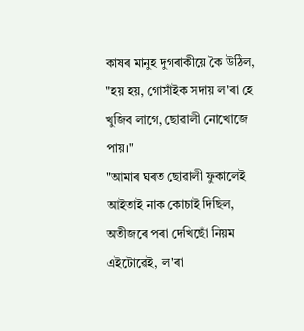কাষৰ মানুহ দুগৰাকীয়ে কৈ উঠিল,
"হয় হয়, গোসাঁইক সদায় ল'ৰা হে খুজিব লাগে, ছোৱালী নোখোজে পায়।"
"আমাৰ ঘৰত ছোৱালী ফুকালেই আইতাই নাক কোচাই দিছিল, অতীজৰে পৰা দেখিছোঁ নিয়ম এইটোৱেই, ল'ৰা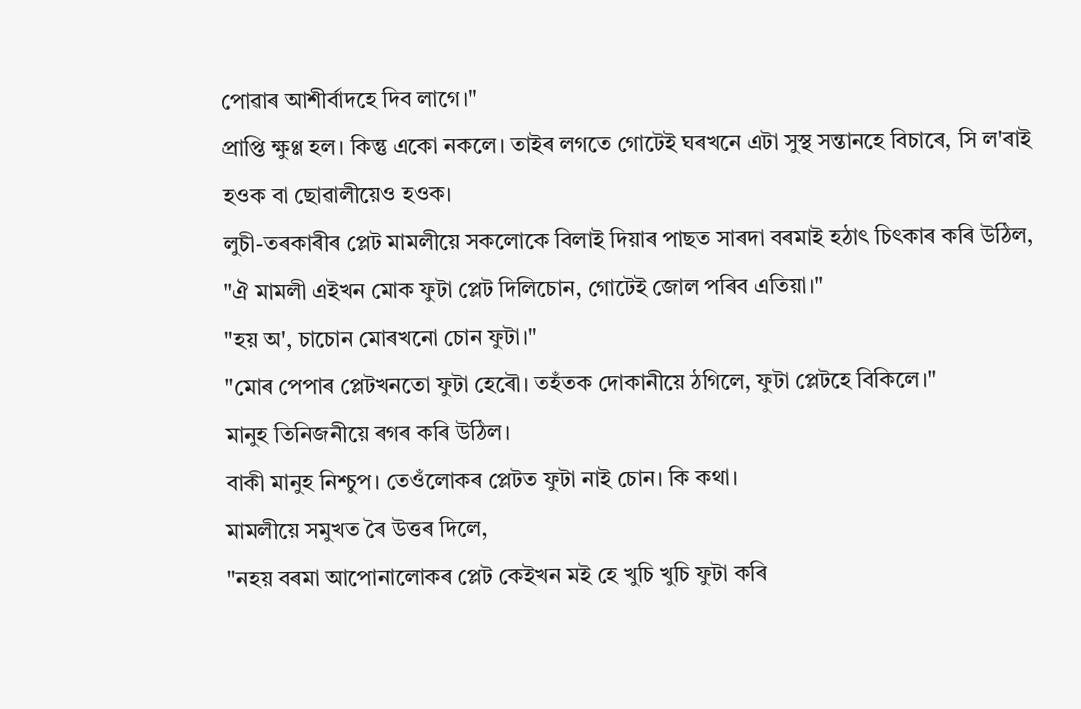পোৱাৰ আশীৰ্বাদহে দিব লাগে।"
প্ৰাপ্তি ক্ষুণ্ণ হল। কিন্তু একো নকলে। তাইৰ লগতে গোটেই ঘৰখনে এটা সুস্থ সন্তানহে বিচাৰে, সি ল'ৰাই হওক বা ছোৱালীয়েও হওক।
লুচী-তৰকাৰীৰ প্লেট মামলীয়ে সকলোকে বিলাই দিয়াৰ পাছত সাৰদা বৰমাই হঠাৎ চিৎকাৰ কৰি উঠিল,
"ঐ মামলী এইখন মোক ফুটা প্লেট দিলিচোন, গোটেই জোল পৰিব এতিয়া।"
"হয় অ', চাচোন মোৰখনো চোন ফুটা।"
"মোৰ পেপাৰ প্লেটখনতো ফুটা হেৰৌ। তহঁতক দোকানীয়ে ঠগিলে, ফুটা প্লেটহে বিকিলে।"
মানুহ তিনিজনীয়ে ৰগৰ কৰি উঠিল।
বাকী মানুহ নিশ্চুপ। তেওঁলোকৰ প্লেটত ফুটা নাই চোন। কি কথা।
মামলীয়ে সমুখত ৰৈ উত্তৰ দিলে,
"নহয় বৰমা আপোনালোকৰ প্লেট কেইখন মই হে খুচি খুচি ফুটা কৰি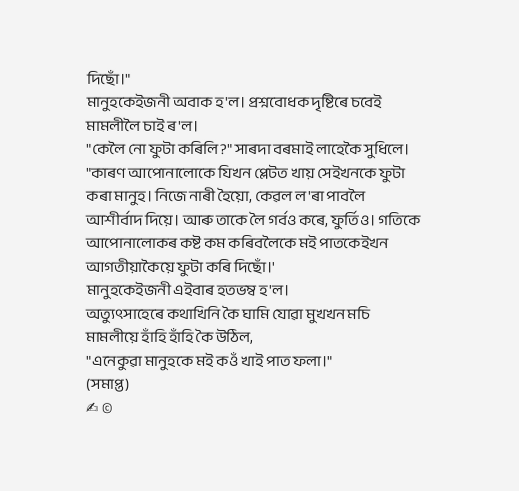দিছোঁ।"
মানুহকেইজনী অবাক হ'ল। প্ৰশ্নবোধক দৃষ্টিৰে চবেই মামলীলৈ চাই ৰ'ল।
"কেলৈ নো ফুটা কৰিলি?" সাৰদা বৰমাই লাহেকৈ সুধিলে।
"কাৰণ আপোনালোকে যিখন প্লেটত খায় সেইখনকে ফুটা কৰা মানুহ। নিজে নাৰী হৈয়ো, কেৱল ল'ৰা পাবলৈ আশীৰ্বাদ দিয়ে। আৰু তাকে লৈ গৰ্বও কৰে, ফুৰ্তিও। গতিকে আপোনালোকৰ কষ্ট কম কৰিবলৈকে মই পাতকেইখন আগতীয়াকৈয়ে ফুটা কৰি দিছোঁ।'
মানুহকেইজনী এইবাৰ হতভম্ব হ'ল।
অত্যুৎসাহেৰে কথাখিনি কৈ ঘামি যোৱা মুখখন মচি মামলীয়ে হাঁহি হাঁহি কৈ উঠিল,
"এনেকুৱা মানুহকে মই কওঁ খাই পাত ফলা।"
(সমাপ্ত)
✍ ©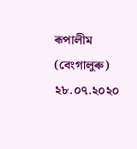ৰূপালীম (বেংগালুৰু)
২৮.০৭.২০২০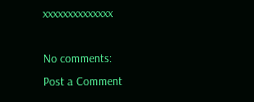xxxxxxxxxxxxxx

No comments:
Post a Comment